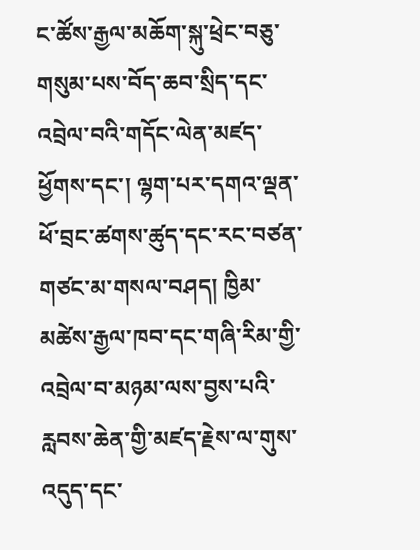ང་ཚོས་རྒྱལ་མཆོག་སྐུ་ཕྲེང་བཅུ་གསུམ་པས་བོད་ཆབ་སྲིད་དང་འབྲེལ་བའི་གདོང་ལེན་མཛད་ཕྱོགས་དང་། ལྷག་པར་དགའ་ལྡན་ཕོ་བྲང་ཚགས་ཚུད་དང་རང་བཙན་གཙང་མ་གསལ་བཤད། ཁྱིམ་མཚེས་རྒྱལ་ཁབ་དང་གཞི་རིམ་གྱི་འབྲེལ་བ་མཉམ་ལས་བྱས་པའི་རླབས་ཆེན་གྱི་མཛད་རྗེས་ལ་གུས་འདུད་དང་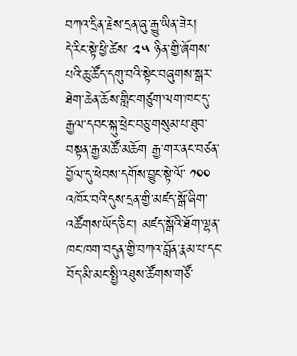བཀའ་དྲིན་རྗེས་དྲན་ཞུ་རྒྱུ་ཡིན་ཟེར།
དེ་རིང་སྟེ་ཕྱི་ཚེས་ ༢༥ ཉིན་གྱི་ཞོགས་པའི་ཆུ་ཚོད་དགུ་བའི་སྟེང་བཞུགས་སྒར་ཐེག་ཆེན་ཆོས་གླིང་གཙུག་ལག་ཁང་དུ་རྒྱལ་དབང་སྐུ་ཕྲེང་བཅུ་གསུམ་པ་ཐུབ་བསྟན་རྒྱ་མཚོ་མཆོག རྒྱ་གར་ནང་བཙན་བྱོལ་དུ་ཕེབས་དགོས་བྱུང་སྟེ་ལོ་ ༡༠༠ འཁོར་བའི་དུས་དྲན་གྱི་མཛད་སྒོ་ཞིག་འཚོགས་ཡོད་ཅིང་། མཛད་སྒོའི་ཐོག་ལྷན་ཁང་ཁག་བདུན་གྱི་བཀའ་བློན་རྣམ་པ་དང་བོད་མི་མང་སྤྱི་འཐུས་ཚོགས་གཙོ་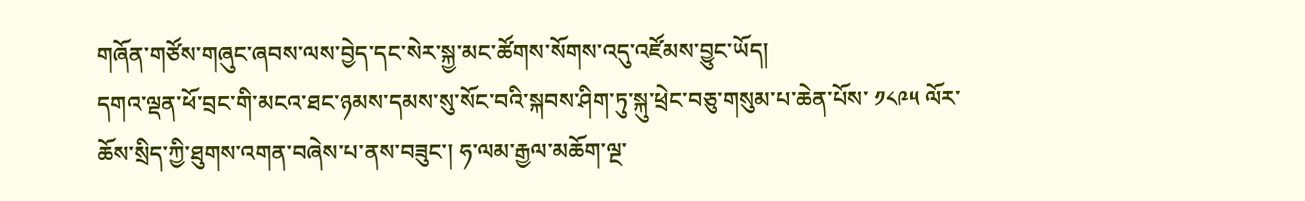གཞོན་གཙོས་གཞུང་ཞབས་ལས་བྱེད་དང་སེར་སྐྱ་མང་ཚོགས་སོགས་འདུ་འཛོམས་བྱུང་ཡོད།
དགའ་ལྡན་ཕོ་བྲང་གི་མངའ་ཐང་ཉམས་དམས་སུ་སོང་བའི་སྐབས་ཤིག་ཏུ་སྐུ་ཕྲེང་བཅུ་གསུམ་པ་ཆེན་པོས་ ༡༨༩༥ ལོར་ཆོས་སྲིད་ཀྱི་ཐུགས་འགན་བཞེས་པ་ནས་བཟུང་། ཧ་ལམ་རྒྱལ་མཆོག་ལྔ་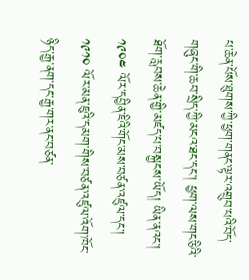པ་ཆེན་པོས་ཐུགས་ཀྱི་ཕྱག་གནང་ལྟར་འགྲུབ་པའི་བོད་གཞུང་གི་ཆབ་སྲིད་ཀྱི་མངའ་ཐང་དང་། ཕྱག་ལས་གང་ཅིའི་ཐོག་རླབས་ཆེན་གྱི་མཛད་པ་བསྐྱངས་ཡོད། ཡིན་ནའང་། ༡༩༠༤ ལོར་དབྱིན་ཇིའི་གོང་མས་བཙན་འཛུལ་དང་། ༡༩༡༠ ལོར་མན་ཇུའི་དམག་གིས་བཙན་འཛུལ་འོག་ཁོང་ཉིད་རྒྱ་ནག་དང་རྒྱ་གར་ནང་བཙན་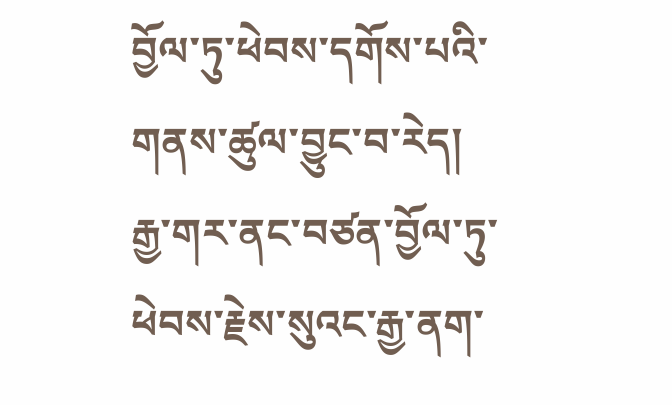བྱོལ་ཏུ་ཕེབས་དགོས་པའི་གནས་ཚུལ་བྱུང་བ་རེད། རྒྱ་གར་ནང་བཙན་བྱོལ་ཏུ་ཕེབས་རྗེས་སུའང་རྒྱ་ནག་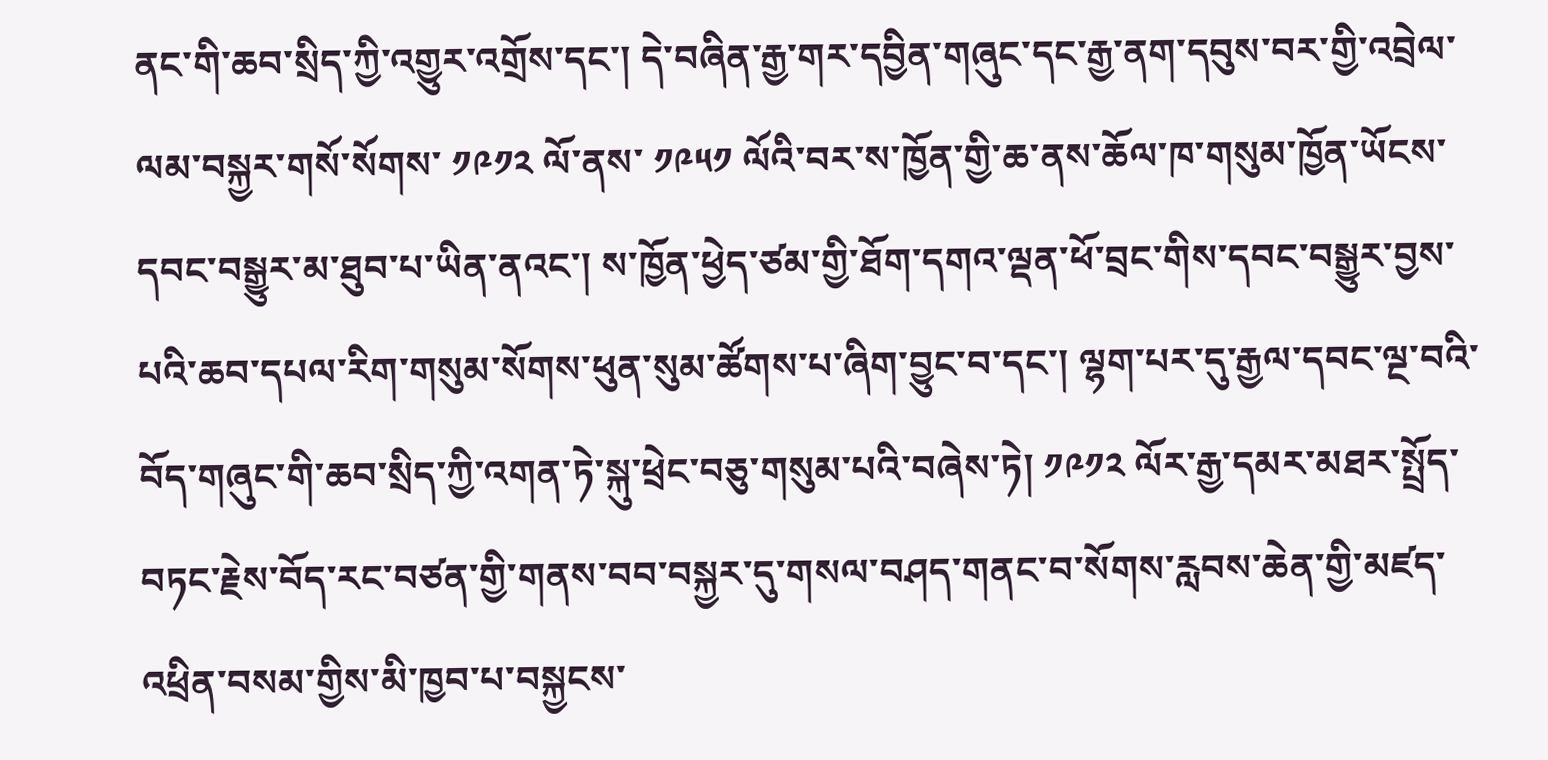ནང་གི་ཆབ་སྲིད་ཀྱི་འགྱུར་འགྲོས་དང་། དེ་བཞིན་རྒྱ་གར་དབྱིན་གཞུང་དང་རྒྱ་ནག་དབུས་བར་གྱི་འབྲེལ་ལམ་བསྐྱར་གསོ་སོགས་ ༡༩༡༢ ལོ་ནས་ ༡༩༥༡ ལོའི་བར་ས་ཁྱོན་གྱི་ཆ་ནས་ཆོལ་ཁ་གསུམ་ཁྱོན་ཡོངས་དབང་བསྒྱུར་མ་ཐུབ་པ་ཡིན་ནའང་། ས་ཁྱོན་ཕྱེད་ཙམ་གྱི་ཐོག་དགའ་ལྡན་ཕོ་བྲང་གིས་དབང་བསྒྱུར་བྱས་པའི་ཆབ་དཔལ་རིག་གསུམ་སོགས་ཕུན་སུམ་ཚོགས་པ་ཞིག་བྱུང་བ་དང་། ལྷག་པར་དུ་རྒྱལ་དབང་ལྔ་བའི་བོད་གཞུང་གི་ཆབ་སྲིད་ཀྱི་འགན་ཏེ་སྐུ་ཕྲེང་བཅུ་གསུམ་པའི་བཞེས་ཏེ། ༡༩༡༢ ལོར་རྒྱ་དམར་མཐར་སྤྲོད་བཏང་རྗེས་བོད་རང་བཙན་གྱི་གནས་བབ་བསྐྱར་དུ་གསལ་བཤད་གནང་བ་སོགས་རླབས་ཆེན་གྱི་མཛད་འཕྲིན་བསམ་གྱིས་མི་ཁྱབ་པ་བསྐྱངས་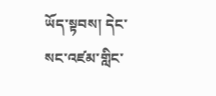ཡོད་སྟབས། དེང་སང་འཛམ་གླིང་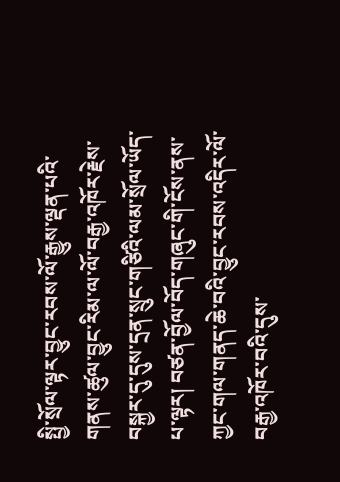སྤྱི་སྲོལ་ལྟར་བྱུང་རབས་ལོ་རྒྱུས་ལྡན་པའི་གནས་ཚུལ་བྱུང་རིམ་ལ་ལོ་བརྒྱ་འཁོར་རྗེས་བསྐྱར་དུ་དུས་དྲན་སྲུང་གཙིའི་ལམ་སྲོལ་ཡོད་པ་ལྟར། བཙན་བྱོལ་བོད་གཞུང་གི་ངོས་ནས་ཀྱང་གལ་གནད་ཆེ་བའི་བྱུང་རབས་འདིར་ལོ་བརྒྱ་འཁོར་བའི་དུས་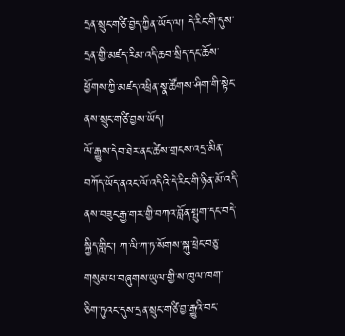དྲན་སྲུང་གཙི་བྱེད་ཀྱིན་ཡོད་ལ། དེ་རིང་གི་དུས་དྲན་གྱི་མཛད་རིམ་འདི་ཆབ་སྲིད་དང་ཆོས་ཕྱོགས་ཀྱི་མཛད་འཕྲིན་སྣ་ཚོགས་ཤིག་གི་སྟེང་ནས་སྲུང་གཙི་བྱས་ཡོད།
ལོ་རྒྱུས་དེབ་ཐེར་ནང་ཚེས་གྲངས་འདྲ་མིན་བཀོད་ཡོད་ནའང་ལོ་འདིའི་དེ་རིང་གི་ཉིན་མོ་འདི་ནས་བཟུང་རྒྱ་གར་གྱི་བཀའ་བློན་སྤུག་དང་བདེ་སྐྱིད་གླིང་། ཀ་ལི་ཀ་ཏ་སོགས་སྐུ་ཕྲེང་བཅུ་གསུམ་པ་བཞུགས་ཡུལ་གྱི་ས་ཁུལ་ཁག་ཅིག་ཏུའང་དུས་དྲན་སྲུང་གཙི་བྱ་རྒྱུའི་བང་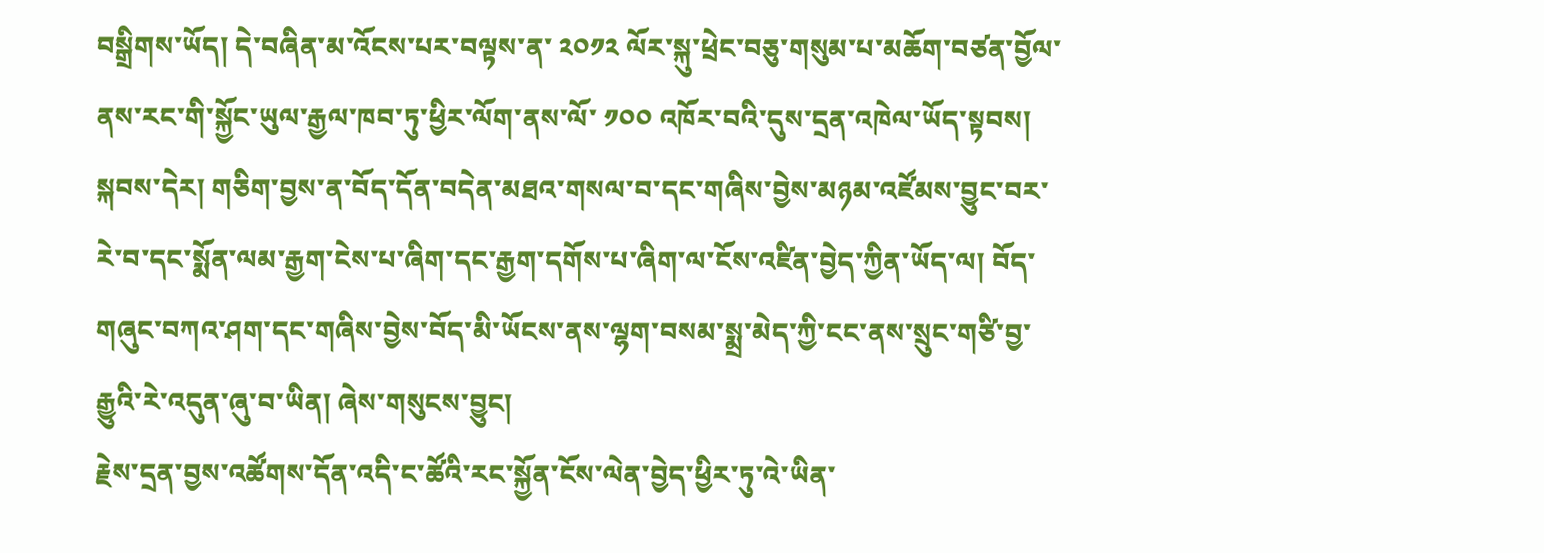བསྒྲིགས་ཡོད། དེ་བཞིན་མ་འོངས་པར་བལྟས་ན་ ༢༠༡༢ ལོར་སྐུ་ཕྲེང་བཅུ་གསུམ་པ་མཆོག་བཙན་བྱོལ་ནས་རང་གི་སྐྱོང་ཡུལ་རྒྱལ་ཁབ་ཏུ་ཕྱིར་ལོག་ནས་ལོ་ ༡༠༠ འཁོར་བའི་དུས་དྲན་འཁེལ་ཡོད་སྟབས། སྐབས་དེར། གཅིག་བྱས་ན་བོད་དོན་བདེན་མཐའ་གསལ་བ་དང་གཞིས་བྱེས་མཉམ་འཛོམས་བྱུང་བར་རེ་བ་དང་སྨོན་ལམ་རྒྱག་ངེས་པ་ཞིག་དང་རྒྱག་དགོས་པ་ཞིག་ལ་ངོས་འཛིན་བྱེད་ཀྱིན་ཡོད་ལ། བོད་གཞུང་བཀའ་ཤག་དང་གཞིས་བྱེས་བོད་མི་ཡོངས་ནས་ལྷག་བསམ་སྨྲ་མེད་ཀྱི་ངང་ནས་སྲུང་གཙི་བྱ་རྒྱུའི་རེ་འདུན་ཞུ་བ་ཡིན། ཞེས་གསུངས་བྱུང།
རྗེས་དྲན་བྱས་འཚོགས་དོན་འདི་ང་ཚོའི་རང་སྐྱོན་ངོས་ལེན་བྱེད་ཕྱིར་ཏུ་འེ་ཡིན་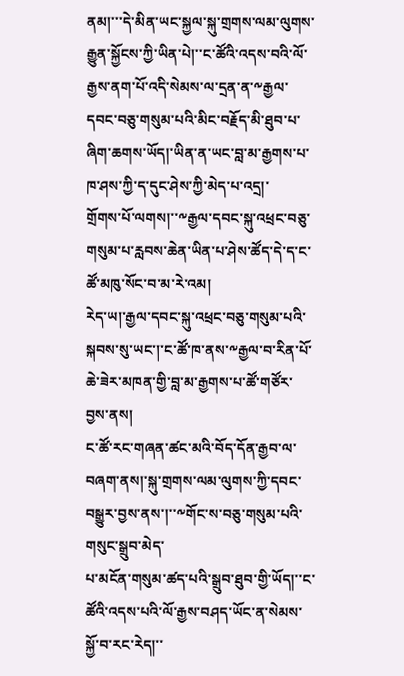ནམ།་་་དེ་མིན་ཡང་སྐྱལ་སྐུ་གྲགས་ལམ་ལུགས་རྒྱུན་སྐྱོངས་ཀྱི་ཡིན་པེ།་་ང་ཚོའི་འདས་བའི་ལོ་རྒྱས་ནག་པོ་འདི་སེམས་ལ་དྲན་ན་༸རྒྱལ་དབང་བཅུ་གསུམ་པའི་མིང་བརྗོད་མི་ཐུབ་པ་ཞིག་ཆགས་ཡོད།་ཡིན་ན་ཡང་བླ་མ་རྒྱགས་པ་ཁ་ཤས་ཀྱི་ད་དུང་ཤེས་ཀྱི་མེད་པ་འདྲ།་
གྲོགས་པོ་ལགས།་་༸རྒྱལ་དབང་སྐུ་འཕྲང་བཅུ་གསུམ་པ་རླབས་ཆེན་ཡིན་པ་ཤེས་ཚོད་དེ་ད་ང་ཚོ་མཁུ་སོང་བ་མ་རེ་འམ།
རེད་ཡ།་རྒྱལ་དབང་སྐུ་འཕྲང་བཅུ་གསུམ་པའི་སྐབས་སུ་ཡང་།་ང་ཚོ་ཁ་ནས་༸རྒྱལ་བ་རིན་པོ་ཆེ་ཟེར་མཁན་གྱི་བླ་མ་རྒྱགས་པ་ཚོ་གཙོར་བྱས་ནས།
ང་ཚོ་རང་གཞན་ཚང་མའི་བོད་དོན་རྒྱབ་ལ་བཞག་ནས།་སྐུ་གྲགས་ལམ་ལུགས་ཀྱི་དབང་བསྒྱུར་བྱས་ནས་།་་༸གོང་ས་བཅུ་གསུམ་པའི་གསུང་སྒྲུབ་མེད་
པ་མངོན་གསུམ་ཚད་པའི་སྒྲུབ་ཐུབ་གྱི་ཡོད།་་ང་ཚོའི་འདས་པའི་ལོ་རྒྱས་བཤད་ཡོང་ན་སེམས་སྐྱོ་བ་རང་རེད།་་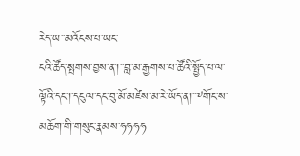རེད་ཡ་་མའོངས་པ་ཡང་
ངའི་ཚོད་སྤགས་བྱས་ན་།་་བླ་མ་རྒྱགས་པ་ཚོའི་སྤྱོད་པ་ལ་ལྟོའི་དང་།་དངུལ་དང་བུ་མོ་མཛེས་མ་རེ་ཡོད་ན།་་༸གོང་ས་མཆོག་གི་གསུང་རྣམས་ཧཧཧཧ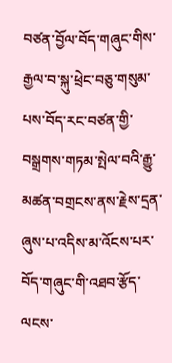བཙན་བྱོལ་བོད་གཞུང་གིས་རྒྱལ་བ་སྐུ་ཕྲེང་བཅུ་གསུམ་པས་བོད་རང་བཙན་གྱི་བསྒྲགས་གཏམ་སྤེལ་བའི་རྒྱུ་མཚན་བགྲངས་ནས་རྗེས་དྲན་ཞུས་པ་འདིས་མ་འོངས་པར་བོད་གཞུང་གི་འཐབ་རྩོད་ལངས་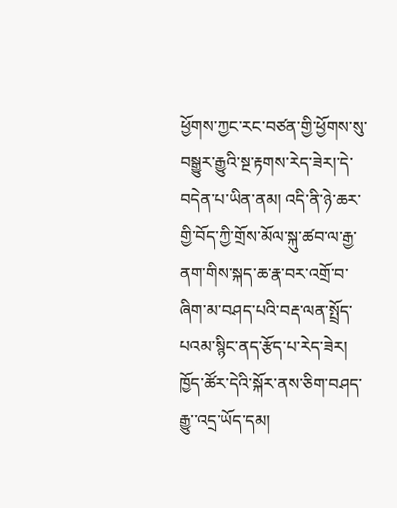ཕྱོགས་ཀྱང་རང་བཙན་གྱི་ཕྱོགས་སུ་བསྒྱུར་རྒྱུའི་སྔ་རྟགས་རེད་ཟེར།་དེ་བདེན་པ་ཡིན་ནམ། འདི་ནི་ཉེ་ཆར་གྱི་བོད་ཀྱི་གྲོས་མོལ་སྐུ་ཚབ་ལ་རྒྱ་ནག་གིས་སྐད་ཆ་རྣ་བར་འགྲོ་བ་ཞིག་མ་བཤད་པའི་བརྡ་ལན་སྤྲོད་པའམ་སྙིང་ནད་རྩོད་པ་རེད་ཟེར། ཁྱོད་ཚོར་དེའི་སྐོར་ནས་ཅིག་བཤད་རྒྱུ་་འདྲ་ཡོད་དམ།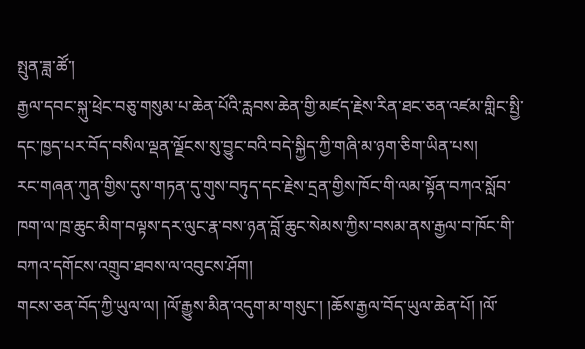སྤུན་ཟླ་ཚོ་།
རྒྱལ་དབང་སྐུ་ཕྲེང་བཅུ་གསུམ་པ་ཆེན་པོའི་རླབས་ཆེན་གྱི་མཛད་རྗེས་རིན་ཐང་ཅན་འཛམ་གླིང་སྤྱི་དང་ཁྱད་པར་བོད་བསིལ་ལྡན་ལྗོངས་སུ་བྱུང་བའི་བདེ་སྐྱིད་ཀྱི་གཞི་མ་ཉག་ཅིག་ཡིན་པས།
རང་གཞན་ཀུན་གྱིས་དུས་གཏན་དུ་གུས་བཏུད་དང་རྗེས་དྲན་གྱིས་ཁོང་གི་ལམ་སྟོན་བཀའ་སློབ་ཁག་ལ་ཁྲ་ཆུང་མིག་བལྟས་དར་ལུང་རྣ་བས་ཉན་བློ་ཆུང་སེམས་ཀྱིས་བསམ་ནས་རྒྱལ་བ་ཁོང་གི་བཀའ་དགོངས་འགྲུབ་ཐབས་ལ་འབུངས་ཤོག།
གངས་ཅན་བོད་ཀྱི་ཡུལ་ལ། །ལོ་རྒྱུས་མིན་འདུག་མ་གསུང་། །ཆོས་རྒྱལ་བོད་ཡུལ་ཆེན་པོ། །ལོ་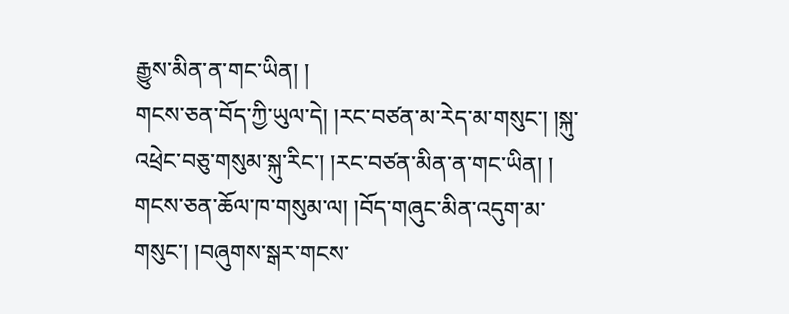རྒྱུས་མིན་ན་གང་ཡིན། །
གངས་ཅན་བོད་ཀྱི་ཡུལ་དེ། །རང་བཙན་མ་རེད་མ་གསུང་། །སྐུ་འཕྲེང་བཅུ་གསུམ་སྐུ་རིང་། །རང་བཙན་མིན་ན་གང་ཡིན། །
གངས་ཅན་ཆོལ་ཁ་གསུམ་ལ། །བོད་གཞུང་མིན་འདུག་མ་གསུང་། །བཞུགས་སྒར་གངས་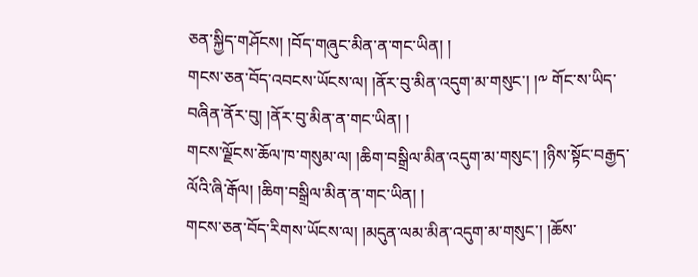ཅན་སྐྱིད་གཤོངས། །བོད་གཞུང་མིན་ན་གང་ཡིན། །
གངས་ཅན་བོད་འབངས་ཡོངས་ལ། །ནོར་བུ་མིན་འདུག་མ་གསུང་། །༸ གོང་ས་ཡིད་བཞིན་ནོར་བུ། །ནོར་བུ་མིན་ན་གང་ཡིན། །
གངས་ལྗོངས་ཆོལ་ཁ་གསུམ་ལ། །ཆིག་བསྒྲིལ་མིན་འདུག་མ་གསུང་། །ཉིས་སྟོང་བརྒྱད་ལོའི་ཞི་རྒོལ། །ཆིག་བསྒྲིལ་མིན་ན་གང་ཡིན། །
གངས་ཅན་བོད་རིགས་ཡོངས་ལ། །མདུན་ལམ་མིན་འདུག་མ་གསུང་། །ཆོས་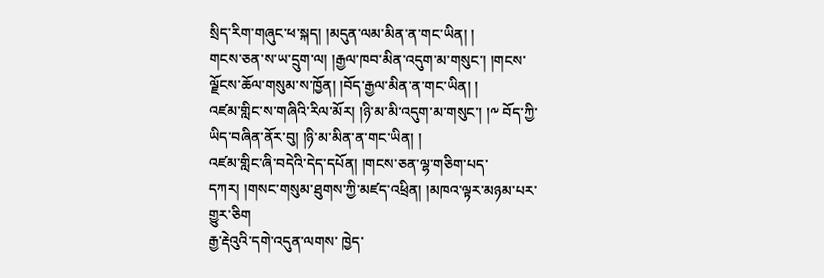སྲིད་རིག་གཞུང་ཕ་སྐད། །མདུན་ལམ་མིན་ན་གང་ཡིན། །
གངས་ཅན་ས་ཡ་དྲུག་ལ། །རྒྱལ་ཁབ་མིན་འདུག་མ་གསུང་། །གངས་ལྗོངས་ཆོལ་གསུམ་ས་ཁྱོན། །བོད་རྒྱལ་མིན་ན་གང་ཡིན། །
འཛམ་གླིང་ས་གཞིའི་རིལ་མོར། །ཉི་མ་མི་འདུག་མ་གསུང་། །༸ བོད་ཀྱི་ཡིད་བཞིན་ནོར་བུ། །ཉི་མ་མིན་ན་གང་ཡིན། །
འཛམ་གླིང་ཞི་བདེའི་དེད་དཔོན། །གངས་ཅན་ལྷ་གཅིག་པད་དཀར། །གསང་གསུམ་ཐུགས་ཀྱི་མཛད་འཕྲིན། །མཁའ་ལྟར་མཉམ་པར་གྱུར་ཅིག
རྒྱ་རྡེའུའི་དགེ་འདུན་ལགས་ ཁྱེད་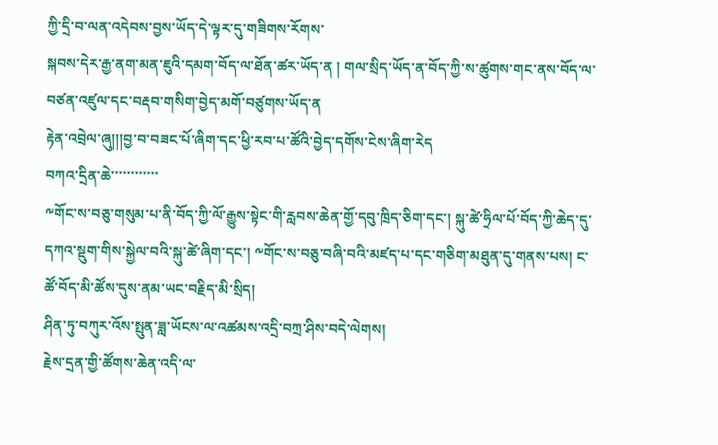ཀྱི་དྲི་བ་ལན་འདེབས་བྱས་ཡོད་དེ་ལྟར་དུ་གཟིགས་རོགས་
སྐབས་དེར་རྒྱ་ནག་མན་ཇུའི་དམག་བོད་ལ་ཐོན་ཚར་ཡོད་ན ། གལ་སྲིད་ཡོད་ན་བོད་ཀྱི་ས་ཚུགས་གང་ནས་བོད་ལ་བཙན་འཛུལ་དང་བརྡབ་གསིག་བྱེད་མགོ་བཙུགས་ཡོད་ན
རྟེན་འབྲེལ་ཞུ།།།བྱ་བ་བཟང་པོ་ཞིག་དང་ཕྱི་རབ་པ་ཚོའི་བྱེད་དགོས་ངེས་ཞིག་རེད
བཀའ་དྲིན་ཆེ་་་་་་་་་་་་
༸གོང་ས་བཅུ་གསུམ་པ་ནི་བོད་ཀྱི་ལོ་རྒྱུས་སྟེང་གི་རླབས་ཆེན་གྱོ་དབུ་ཁྲིད་ཅིག་དང་། སྐུ་ཚེ་ཧྲིལ་པོ་བོད་ཀྱི་ཆེད་དུ་དཀའ་སྡུག་གིས་སྐྱེལ་བའི་སྐུ་ཚེ་ཞིག་དང་། ༸གོང་ས་བཅུ་བཞི་བའི་མཛད་པ་དང་གཅིག་མཐུན་དུ་གནས་པས། ང་ཚོ་བོད་མི་ཚོས་དུས་ནམ་ཡང་བརྗིད་མི་སྲིད།
ཤིན་ཏུ་བཀུར་འོས་སྤུན་ཟླ་ཡོངས་ལ་འཚམས་འདྲི་བཀྲ་ཤིས་བདེ་ལེགས།
རྗེས་དྲན་གྱི་ཚོགས་ཆེན་འདི་ལ་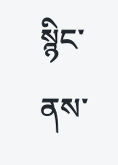སྙིང་ནས་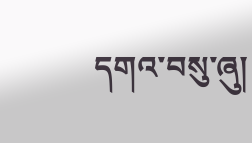དགའ་བསུ་ཞུ།